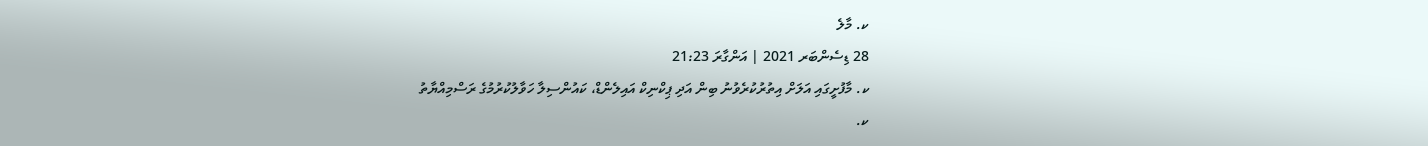ކ. މާލެ
28 ޑިސެންބަރ 2021 | އަންގާރަ 21:23
ކ. މާފުށީގައި އަލަށް އިތުރުކުރެވުނު ބިން އަދި ޕިކްނިކް އައިލެންޑް، ކައުންސިލާ ހަވާލުކުރުމުގެ ރަސްމިއްޔާތު
ކ.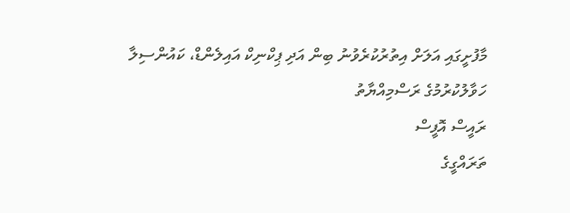މާފުށީގައި އަލަށް އިތުރުކުރެވުނު ބިން އަދި ޕިކްނިކް އައިލެންޑް، ކައުންސިލާ ހަވާލުކުރުމުގެ ރަސްމިއްޔާތު
ރައީސް އޮފީސް
ތަރައްގީގެ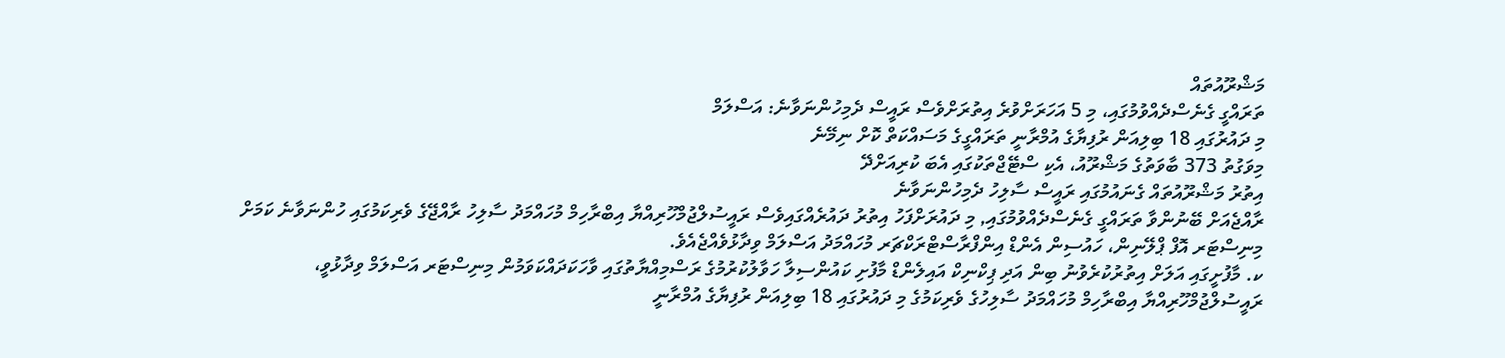މަޝްރޫއުތައް
ތަރައްގީ ގެނެސްދެއްވުމުގައި، މި 5 އަހަރަށްވުރެ އިތުރަށްވެސް ރައީސް ދެމިހުންނަވާނެ: އަސްލަމް
މި ދައުރުގައި 18 ބިލިއަން ރުފިޔާގެ އުމްރާނީ ތަރައްގީގެ މަސައްކަތް ކޮށް ނިމޭނެ
މިވަގުތު 373 ބާވަތުގެ މަޝްރޫއު، އެކި ސްޓޭޖްތަކުގައި އެބަ ކުރިއަށްދޭ
އިތުރު މަޝްރޫއުތައް ގެނައުމުގައި ރައީސް ސާލިހު ދެމިހުންނަވާނެ
ރާއްޖެއަށް ބޭނުންވާ ތަރައްގީ ގެނެސްދެއްވުމުގައި, މި ދައުރަށްފަހު އިތުރު ދައުރެއްގައިވެސް ރައީސުލްޖުމްހޫރިއްޔާ އިބްރާހިމް މުހައްމަދު ސާލިހު ރާއްޖޭގެ ވެރިކަމުގައި ހުންނަވާނެ ކަމަށް މިނިސްޓަރ އޮފް ޕްލޭނިން، ހައުސިން އެންޑް އިންފްރާސްޓްރަކްޗަރ މުހައްމަދު އަސްލަމް ވިދާޅުވެއްޖެއެވެ.
ކ. މާފުށީގައި އަލަށް އިތުރުކުރެވުނު ބިން އަދި ޕިކްނިކް އައިލެންޑް މާފުށި ކައުންސިލާ ހަވާލުކުރުމުގެ ރަސްމިއްޔާތުގައި ވާހަކަދައްކަވަމުން މިނިސްޓަރ އަސްލަމް ވިދާޅުވީ، ރައީސުލްޖުމްހޫރިއްޔާ އިބްރާހިމް މުހައްމަދު ސާލިހުގެ ވެރިކަމުގެ މި ދައުރުގައި 18 ބިލިއަން ރުފިޔާގެ އުމްރާނީ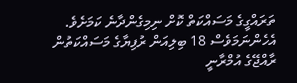ތަރައްގީގެ މަސައްކަތް ކޮށް ނިމިގެންދާނެ ކަމަށެވެ.
އެހެންނަމަވެސް 18 ބިލިއަން ރުފިޔާގެ މަސައްކަތުން ރާއްޖޭގެ އުމްރާނީ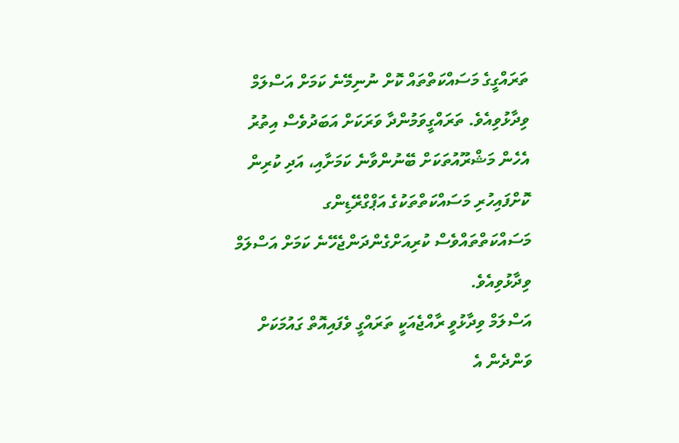ތަރައްގީގެ މަސައްކަތްތައް ކޮށް ނުނިމޭނެ ކަމަށް އަސްލަމް ވިދާޅުވިއެވެ. ތަރައްގީވަމުންދާ ވަރަކަށް އަބަދުވެސް އިތުރު އެހެން މަޝްރޫއުތަކަށް ބޭނުންވާނެ ކަމަށާއި، އަދި ކުރިން ކޮށްފައިހުރި މަސައްކަތްތަކުގެ އަޕްގްރޭޑިންގ މަސައްކަތްތައްވެސް ކުރިއަށްގެންދަންޖެހޭނެ ކަމަށް އަސްލަމް ވިދާޅުވިއެވެ.
އަސްލަމް ވިދާޅުވީ ރާއްޖެއަކީ ތަރައްގީ ވެފައިއޮތް ގައުމަކަށް ވަންދެން އެ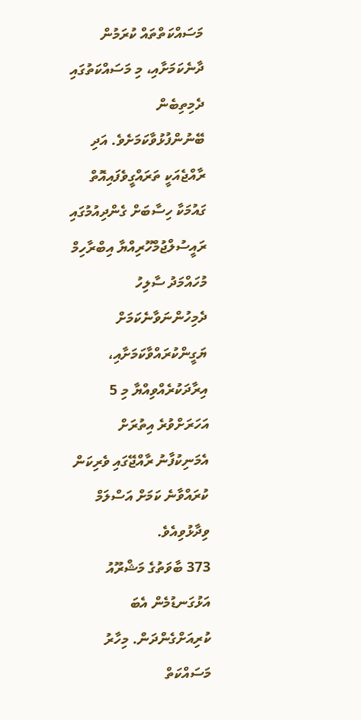މަސައްކަތްތައް ކުރަމުން ދާނެކަމަށާއި، މި މަސައްކަތުގައި ދެމިތިބެން ބޭނުންފުޅުވާކަމަށެވެ. އަދި ރާއްޖެއަކީ ތަރައްގީވެފައިއޮތް ގައުމަކާ ހިސާބަށް ގެންދިއުމުގައި ރައީސުލްޖުމްހޫރިއްޔާ އިބްރާހިމް މުހައްމަދު ސާލިހު ދެމިހުންނަވާނެކަމަށް ޔަގީންކުރައްވާކަމަށާއި، އިރާދަކުރެއްވިއްޔާ މި 5 އަހަރަށްވުރެ އިތުރަށް އެމަނިކުފާނު ރާއްޖޭގައި ވެރިކަން ކުރައްވާނެ ކަމަށް އަސްލަމް ވިދާޅުވިއެވެ.
373 ބާވަތުގެ މަޝްރޫއު އަޅުގަނޑުމެން އެބަ ކުރިއަށްގެންދަން. މިހާރު މަސައްކަތް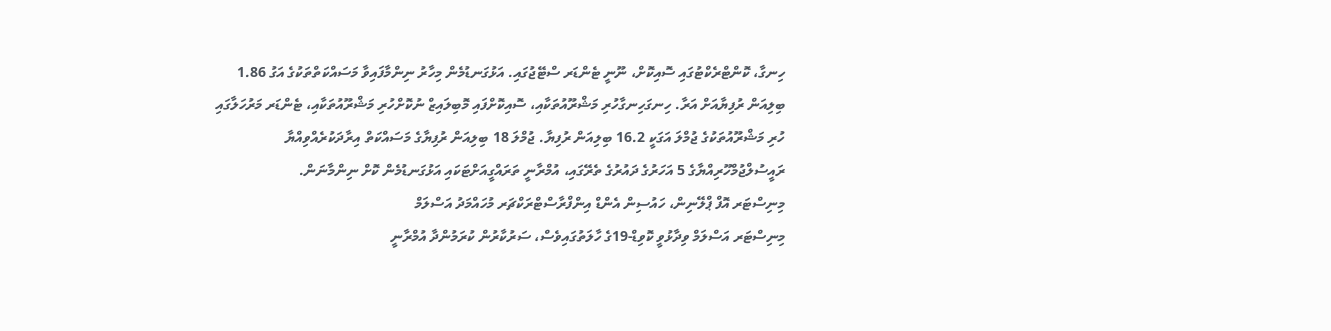ހިނގާ، ކޮންޓްރެކްޓުގައި ސޮއިކޮށް، ނޫނީ ޓެންޑަރ ސްޓޭޖުގައި. އަޅުގަނޑުމެން މިހާރު ނިންމާފައިވާ މަސައްކަތްތަކުގެ އަގު 1.86 ބިލިއަން ރުފިޔާއަށް އަރާ. ހިނގަހިނގާހުރި މަޝްރޫއުތަކާއި، ސޮއިކޮށްފައި މޮބިލައިޒް ނުކޮށްހުރި މަޝްރޫއުތަކާއި، ޓެންޑަރ މަރުހަލާގައި ހުރި މަޝްރޫއުތަކުގެ ޖުމްލަ އަގަކީ 16.2 ބިލިއަން ރުފިޔާ. ޖުމްލަ 18 ބިލިއަން ރުފިޔާގެ މަސައްކަތް އިރާދަކުރެއްވިއްޔާ ރައީސުލްޖުމްހޫރިއްޔާގެ 5 އަހަރުގެ ދައުރުގެ ތެރޭގައި، އުމްރާނީ ތަރައްގީއަށްޓަކައި އަޅުގަނޑުމެން ކޮށް ނިންމާނަން.
މިނިސްޓަރ އޮފް ޕްލޭނިން، ހައުސިން އެންޑް އިންފްރާސްޓްރަކްޗަރ މުހައްމަދު އަސްލަމް
މިނިސްޓަރ އަސްލަމް ވިދާޅުވީ ކޮވިޑް-19ގެ ހާލަތުގައިވެސް، ސަރުކާރުން ކުރަމުންދާ އުމްރާނީ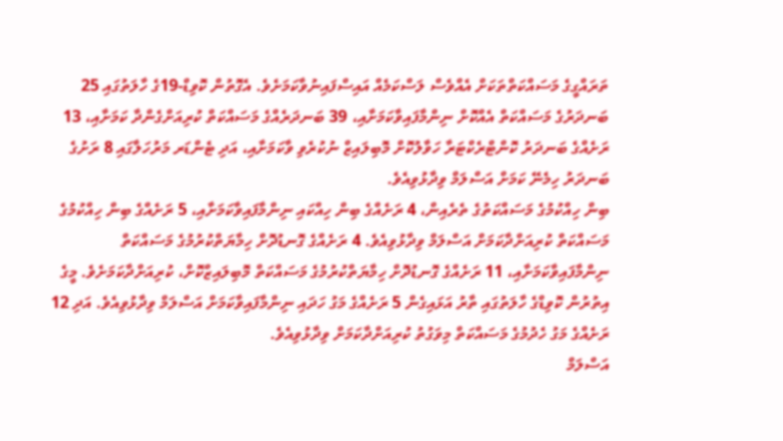ތަރައްގީގެ މަސައްކަތްތަކަށް އެއްވެސް ލަސްކަމެއް އައިސްފައިނުވާކަމަށެވެ. އެގޮތުން ކޮވިޑް-19ގެ ހާލަތުގައި 25 ބަނދަރުގެ މަސައްކަތް އެއްކޮށް ނިންމާފައިވާކަމަށާއި، 39 ބަނދަރެއްގެ މަސައްކަތް ކުރިއަށްގެންދާ ކަމަށާއި، 13 ރަށެއްގެ ބަނދަރު ކޮންޓްރެކްޓަރާ ހަވާލުކޮށް މޮބިލައިޒް ނުކުރެވި ވާކަމަށާއި، އަދި ޓެންޑަރ މަރުހަލާގައި 8 ރަށުގެ ބަނދަރު ހިމެނޭ ކަމަށް އަސްލަމް ވިދާޅުވިއެވެ.
ބިން ހިއްކުމުގެ މަސައްކަތުގެ ތެރެއިން، 4 ރަށެއްގެ ބިން ހިއްކައި ނިންމާފައިވާކަމަށާއި، 5 ރަށެއްގެ ބިން ހިއްކުމުގެ މަސައްކަތް ކުރިއަށްދާކަމަށް އަސްލަމް ވިދާޅުވިއެވެ. 4 ރަށެއްގެ ގޮނޑުދޮށް ހިމާޔަތްކުރުމުގެ މަސައްކަތް ނިންމާފައިވާކަމަށާއި، 11 ރަށެއްގެ ގޮނޑުދޮށް ހިމާޔަތްކުރުމުގެ މަސައްކަތް މޮބިލައިޒްކޮށް، ކުރިއަށްދާކަމަށެވެ. މީގެ އިތުރުން ކޮވިޑްގެ ހާލަތުގައި ތާރު އަޅައިގެން 5 ރަށެއްގެ މަގު ހަދައި ނިންމާފައިވާކަމަށް އަސްލަމް ވިދާޅުވިއެވެ. އަދި 12 ރަށެއްގެ މަގު ހެދުމުގެ މަސައްކަތް މިވަގުތު ކުރިއަށްދާކަމަށް ވިދާޅުވިއެވެ.
އަސްލަމް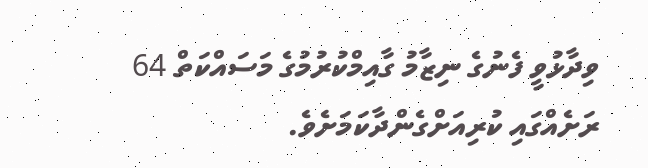ވިދާޅުވީ ފެނުގެ ނިޒާމު ގާއިމްކުރުމުގެ މަސައްކަތް 64 ރަށެއްގައި ކުރިއަށްގެންދާކަމަށެވެ.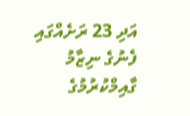އަދި 23 ރަށެއްގައި ފެނުގެ ނިޒާމު ގާއިމްކުރުމުގެ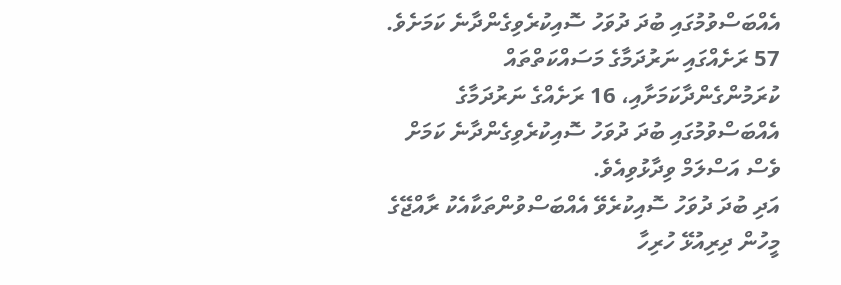އެއްބަސްވުމުގައި ބުދަ ދުވަހު ސޮއިކުރެވިގެންދާނެ ކަމަށެވެ. 57 ރަށެއްގައި ނަރުދަމާގެ މަސައްކަތްތައް ކުރަމުންގެންދާކަމަށާއި، 16 ރަށެއްގެ ނަރުދަމާގެ އެއްބަސްވުމުގައި ބުދަ ދުވަހު ސޮއިކުރެވިގެންދާނެ ކަމަށް ވެސް އަސްލަމް ވިދާޅުވިއެވެ.
އަދި ބުދަ ދުވަހު ސޮއިކުރެވޭ އެއްބަސްވުންތަކާއެކު ރާއްޖޭގެ މީހުން ދިރިއުޅޭ ހުރިހާ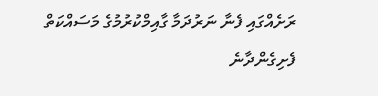ރަށެއްގައި ފެނާ ނަރުދަމާ ގާއިމްކުރުމުގެ މަސައްކަތް ފެށިގެންދާނެ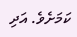ކަމަށެވެ. އަދި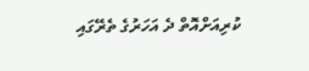ކުރިއަށްއޮތް ދެ އަހަރުގެ ތެރޭގައި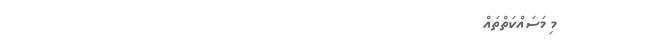މި މަސައްކަތްތައް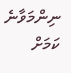ނިންމަވާނެ ކަމަށް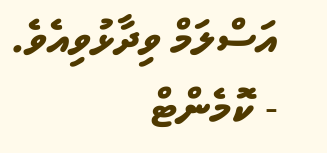އަސްލަމް ވިދާޅުވިއެވެ.
- ކޮމެންޓް